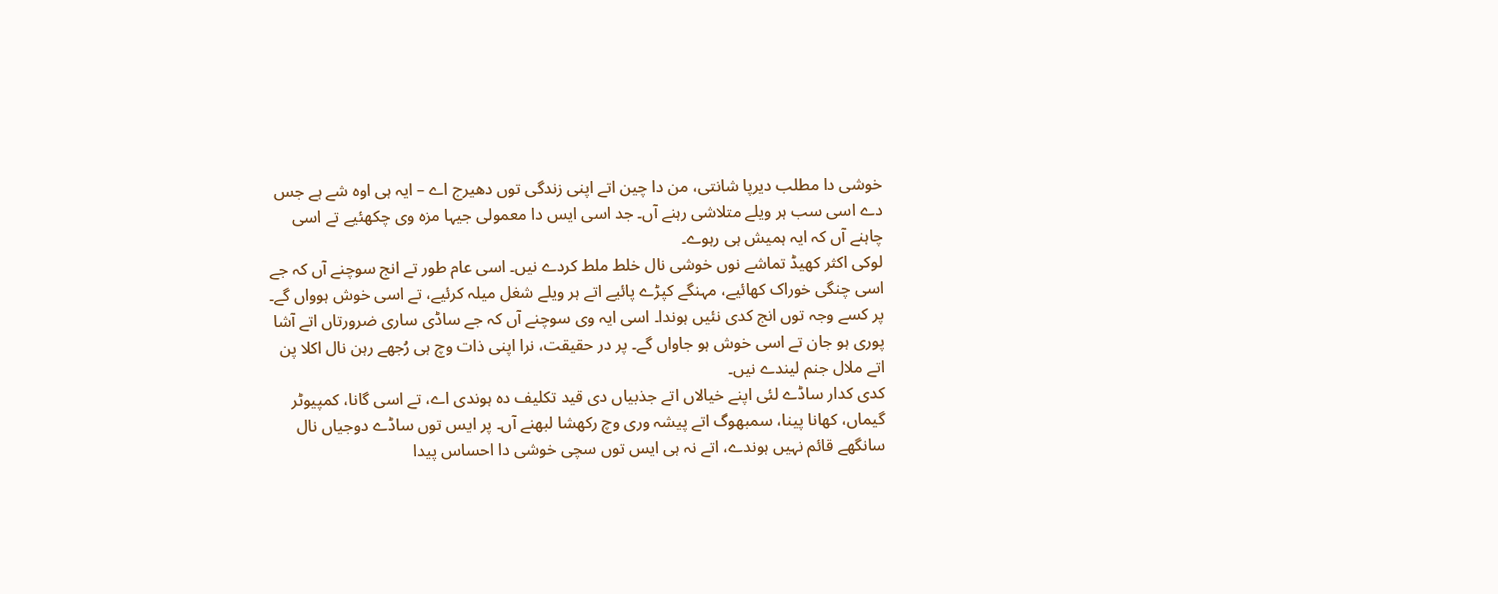خوشی دا مطلب دیرپا شانتی، من دا چین اتے اپنی زندگی توں دھیرج اے – ایہ ہی اوہ شے ہے جس دے اسی سب ہر ویلے متلاشی رہنے آں۔ جد اسی ایس دا معمولی جیہا مزہ وی چکھئیے تے اسی چاہنے آں کہ ایہ ہمیش ہی رہوے۔
لوکی اکثر کھیڈ تماشے نوں خوشی نال خلط ملط کردے نیں۔ اسی عام طور تے انج سوچنے آں کہ جے اسی چنگی خوراک کھائیے، مہنگے کپڑے پائیے اتے ہر ویلے شغل میلہ کرئیے، تے اسی خوش ہوواں گے۔ پر کسے وجہ توں انج کدی نئیں ہوندا۔ اسی ایہ وی سوچنے آں کہ جے ساڈی ساری ضرورتاں اتے آشا پوری ہو جان تے اسی خوش ہو جاواں گے۔ پر در حقیقت، نرا اپنی ذات وچ ہی رُجھے رہن نال اکلا پن اتے ملال جنم لیندے نیں۔
کدی کدار ساڈے لئی اپنے خیالاں اتے جذبیاں دی قید تکلیف دہ ہوندی اے، تے اسی گانا، کمپیوٹر گیماں، کھانا پینا، سمبھوگ اتے پیشہ وری وچ رکھشا لبھنے آں۔ پر ایس توں ساڈے دوجیاں نال سانگھے قائم نہیں ہوندے، اتے نہ ہی ایس توں سچی خوشی دا احساس پیدا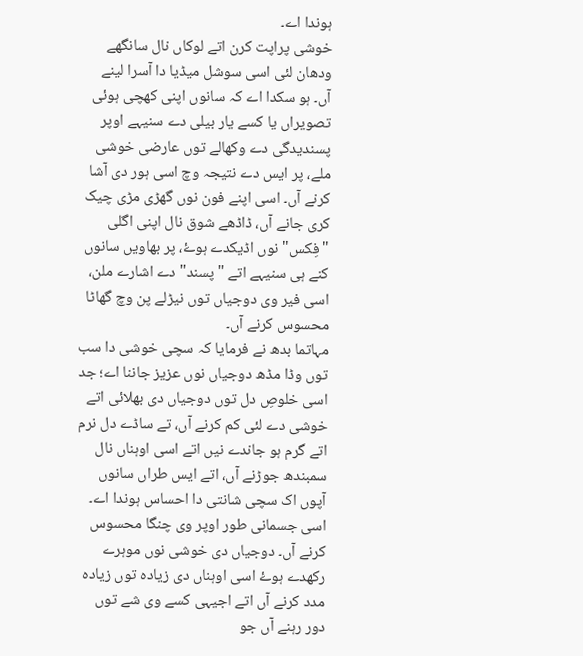ہوندا اے۔
خوشی پراپت کرن اتے لوکاں نال سانگھے ودھان لئی اسی سوشل میڈیا دا آسرا لینے آں۔ ہو سکدا اے کہ سانوں اپنی کھچی ہوئی تصویراں یا کسے یار بیلی دے سنیہے اوپر پسندیدگی دے وکھالے توں عارضی خوشی ملے، پر ایس دے نتیجہ وچ اسی ہور دی آشا کرنے آں۔ اسی اپنے فون نوں گھڑی مڑی چیک کری جانے آں، ڈاڈھے شوق نال اپنی اگلی "فِکس" نوں اڈیکدے ہوۓ، پر بھاویں سانوں کنے ہی سنیہے اتے "پسند" دے اشارے ملن، اسی فیر وی دوجیاں توں نیڑلے پن وچ گھاٹا محسوس کرنے آں۔
مہاتما بدھ نے فرمایا کہ سچی خوشی دا سب توں وڈا مڈھ دوجیاں نوں عزیز جاننا اے؛ جد اسی خلوصِ دل توں دوجیاں دی بھلائی اتے خوشی دے لئی کم کرنے آں، تے ساڈے دل نرم اتے گرم ہو جاندے نیں اتے اسی اوہناں نال سمبندھ جوڑنے آں، اتے ایس طراں سانوں آپوں اک سچی شانتی دا احساس ہوندا اے۔ اسی جسمانی طور اوپر وی چنگا محسوس کرنے آں۔ دوجیاں دی خوشی نوں موہرے رکھدے ہوۓ اسی اوہناں دی زیادہ توں زیادہ مدد کرنے آں اتے اجیہی کسے وی شے توں دور رہنے آں جو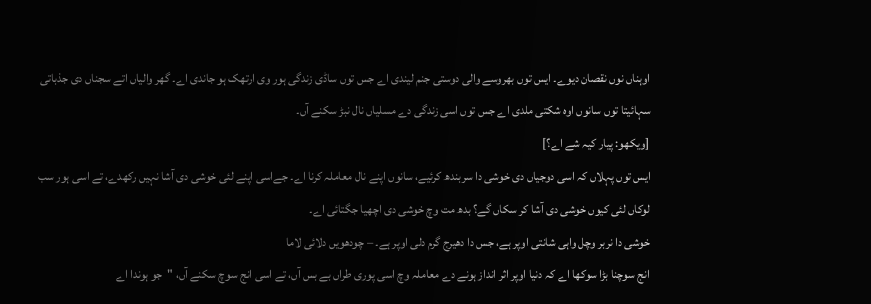اوہناں نوں نقصان دیوے۔ ایس توں بھروسے والی دوستی جنم لیندی اے جس توں ساڈی زندگی ہور وی ارتھک ہو جاندی اے۔ گھر والیاں اتے سجناں دی جذباتی سہائیتا توں سانوں اوہ شکتی ملدی اے جس توں اسی زندگی دے مسلیاں نال نبڑ سکنے آں۔
[ویکھو: پیار کیہ شے اے؟]
ایس توں پہلاں کہ اسی دوجیاں دی خوشی دا سربندھ کرئیے، سانوں اپنے نال معاملہ کرنا اے۔ جےاسی اپنے لئی خوشی دی آشا نہیں رکھدے، تے اسی ہور سب لوکاں لئی کیوں خوشی دی آشا کر سکاں گے؟ بدھ مت وچ خوشی دی اچھیا جگتائی اے۔
خوشی دا نربر وچل واہی شانتی اوپر ہے، جس دا دھیرج گرم دلی اوپر ہے۔ – چودھویں دلائی لاما
انج سوچنا بڑا سوکھا اے کہ دنیا اوپر اثر انداز ہونے دے معاملہ وچ اسی پوری طراں بے بس آں، تے اسی انج سوچ سکنے آں، "جو ہوندا اے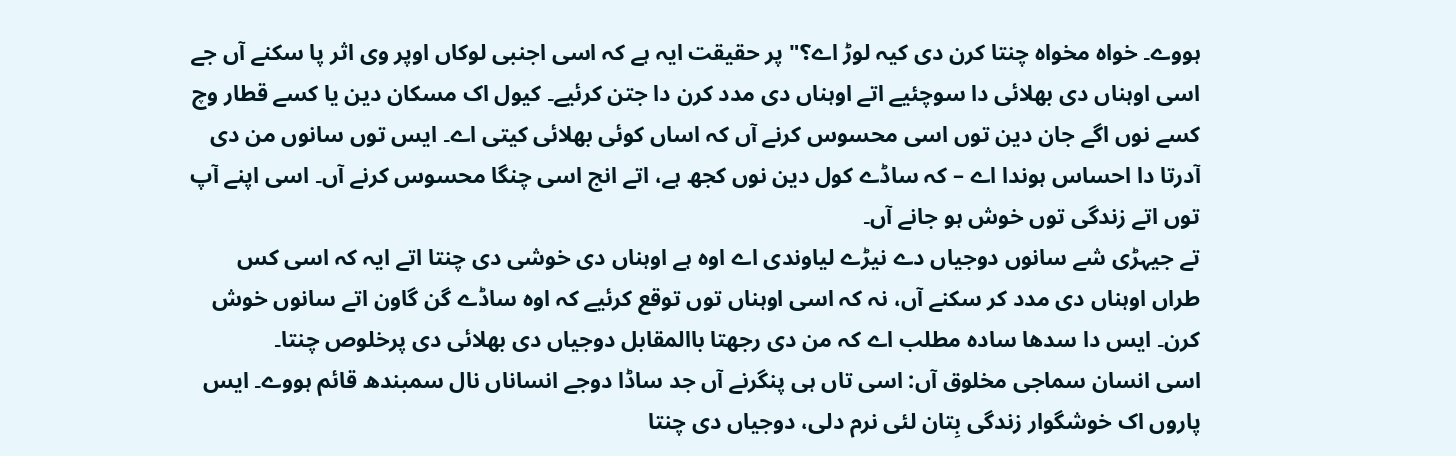ہووے۔ خواہ مخواہ چنتا کرن دی کیہ لوڑ اے؟" پر حقیقت ایہ ہے کہ اسی اجنبی لوکاں اوپر وی اثر پا سکنے آں جے اسی اوہناں دی بھلائی دا سوچئیے اتے اوہناں دی مدد کرن دا جتن کرئیے۔ کیول اک مسکان دین یا کسے قطار وچ کسے نوں اگے جان دین توں اسی محسوس کرنے آں کہ اساں کوئی بھلائی کیتی اے۔ ایس توں سانوں من دی آدرتا دا احساس ہوندا اے – کہ ساڈے کول دین نوں کجھ ہے، اتے انج اسی چنگا محسوس کرنے آں۔ اسی اپنے آپ توں اتے زندگی توں خوش ہو جانے آں۔
تے جیہڑی شے سانوں دوجیاں دے نیڑے لیاوندی اے اوہ ہے اوہناں دی خوشی دی چنتا اتے ایہ کہ اسی کس طراں اوہناں دی مدد کر سکنے آں، نہ کہ اسی اوہناں توں توقع کرئیے کہ اوہ ساڈے گن گاون اتے سانوں خوش کرن۔ ایس دا سدھا سادہ مطلب اے کہ من دی رجھتا باالمقابل دوجیاں دی بھلائی دی پرخلوص چنتا۔
اسی انسان سماجی مخلوق آں: اسی تاں ہی پنگرنے آں جد ساڈا دوجے انساناں نال سمبندھ قائم ہووے۔ ایس پاروں اک خوشگوار زندگی بِتان لئی نرم دلی، دوجیاں دی چنتا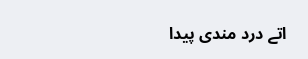اتے درد مندی پیدا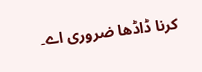کرنا ڈاڈھا ضروری اے۔